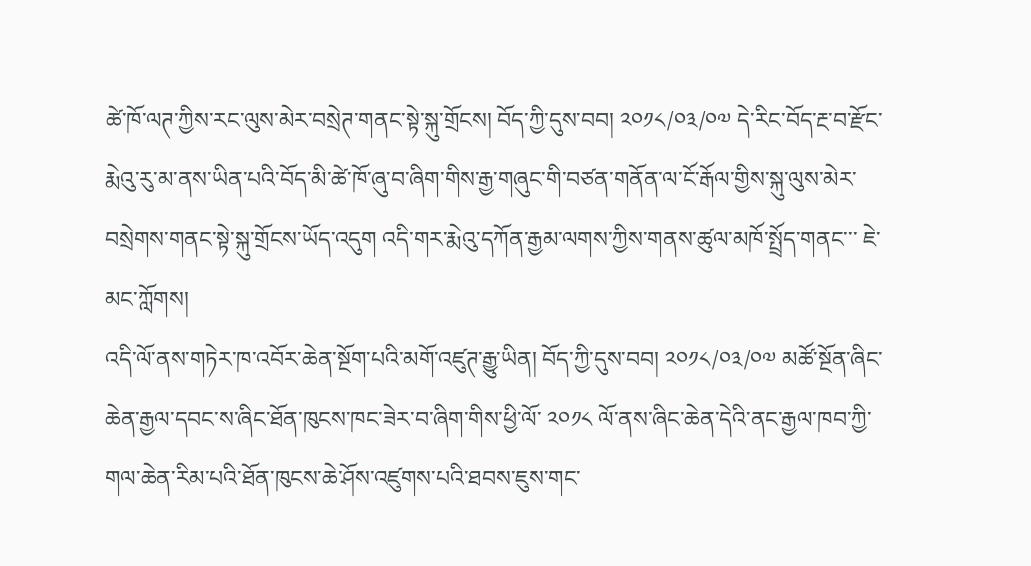ཚེ་ཁོ་ལཊ་ཀྱིས་རང་ལུས་མེར་བསྲེཊ་གནང་སྟེ་སྐུ་གྲོངས། བོད་ཀྱི་དུས་བབ། ༢༠༡༨/༠༣/༠༧ དེ་རིང་བོད་རྔ་བ་རྫོང་རྨེའུ་རུ་མ་ནས་ཡིན་པའི་བོད་མི་ཚེ་ཁོ་ཞུ་བ་ཞིག་གིས་རྒྱ་གཞུང་གི་བཙན་གནོན་ལ་ངོ་རྒོལ་གྱིས་སྐུ་ལུས་མེར་བསྲེགས་གནང་སྟེ་སྐུ་གྲོངས་ཡོད་འདུག འདི་གར་རྨེའུ་དཀོན་རྒྱམ་ལགས་ཀྱིས་གནས་ཚུལ་མཁོ་སྤྲོད་གནང་་་ ཇེ་མང་ཀློགས།
འདི་ལོ་ནས་གཏེར་ཁ་འབོར་ཆེན་སྔོག་པའི་མགོ་འཛུཊ་རྒྱུ་ཡིན། བོད་ཀྱི་དུས་བབ། ༢༠༡༨/༠༣/༠༧ མཚོ་སྔོན་ཞིང་ཆེན་རྒྱལ་དབང་ས་ཞིང་ཐོན་ཁུངས་ཁང་ཟེར་བ་ཞིག་གིས་ཕྱི་ལོ་ ༢༠༡༨ ལོ་ནས་ཞིང་ཆེན་དེའི་ནང་རྒྱལ་ཁབ་ཀྱི་གལ་ཆེན་རིམ་པའི་ཐོན་ཁུངས་ཆེ་ཤོས་འཛུགས་པའི་ཐབས་ཇུས་གང་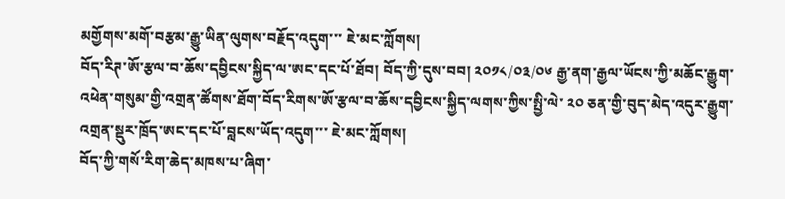མགྱོགས་མགོ་བརྩམ་རྒྱུ་ཡིན་ལུགས་བརྗོད་འདུག་་་ ཇེ་མང་ཀློགས།
བོད་རིཊ་ཨོ་རྩལ་བ་ཆོས་དབྱིངས་སྐྱིད་ལ་ཨང་དང་པོ་ཐོབ། བོད་ཀྱི་དུས་བབ། ༢༠༡༨/༠༣/༠༦ རྒྱ་ནག་རྒྱལ་ཡོངས་ཀྱི་མཆོང་རྒྱུག་འཕེན་གསུམ་གྱི་འགྲན་ཚོགས་ཐོག་བོད་རིགས་ཨོ་རྩལ་བ་ཆོས་དབྱིངས་སྐྱིད་ལགས་ཀྱིས་སྤྱི་ལེ་ ༢༠ ཅན་གྱི་བུད་མེད་འདུར་རྒྱུག་འགྲན་སྡུར་ཁྲོད་ཨང་དང་པོ་བླངས་ཡོད་འདུག་་་ ཇེ་མང་ཀློགས།
བོད་ཀྱི་གསོ་རིག་ཆེད་མཁས་པ་ཞིག་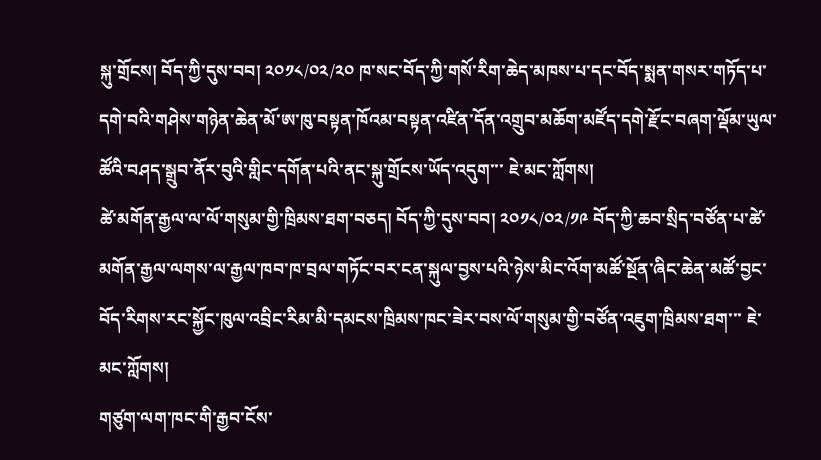སྐུ་གྲོངས། བོད་ཀྱི་དུས་བབ། ༢༠༡༨/༠༢/༢༠ ཁ་སང་བོད་ཀྱི་གསོ་རིག་ཆེད་མཁས་པ་དང་བོད་སྨན་གསར་གཏོད་པ་དགེ་བའི་གཤེས་གཉེན་ཆེན་མོ་ཨ་ཁུ་བསྟན་ཁོའམ་བསྟན་འཛིན་དོན་འགྲུབ་མཆོག་མཛོད་དགེ་རྫོང་བཞག་ལྡོམ་ཡུལ་ཚོའི་བཤད་སྒྲུབ་ནོར་བུའི་གླིང་དགོན་པའི་ནང་སྐུ་གྲོངས་ཡོད་འདུག་་་ ཇེ་མང་ཀློགས།
ཚེ་མགོན་རྒྱལ་ལ་ལོ་གསུམ་གྱི་ཁྲིམས་ཐག་བཅད། བོད་ཀྱི་དུས་བབ། ༢༠༡༨/༠༢/༡༩ བོད་ཀྱི་ཆབ་སྲིད་བཙོན་པ་ཚེ་མགོན་རྒྱལ་ལགས་ལ་རྒྱལ་ཁབ་ཁ་བྲལ་གཏོང་བར་ངན་སྐུལ་བྱས་པའི་ཉེས་མིང་འོག་མཚོ་སྔོན་ཞིང་ཆེན་མཚོ་བྱང་བོད་རིགས་རང་སྐྱོང་ཁུལ་འབྲིང་རིམ་མི་དམངས་ཁྲིམས་ཁང་ཟེར་བས་ལོ་གསུམ་གྱི་བཙོན་འཇུག་ཁྲིམས་ཐག་་་ ཇེ་མང་ཀློགས།
གཙུག་ལག་ཁང་གི་རྒྱབ་ངོས་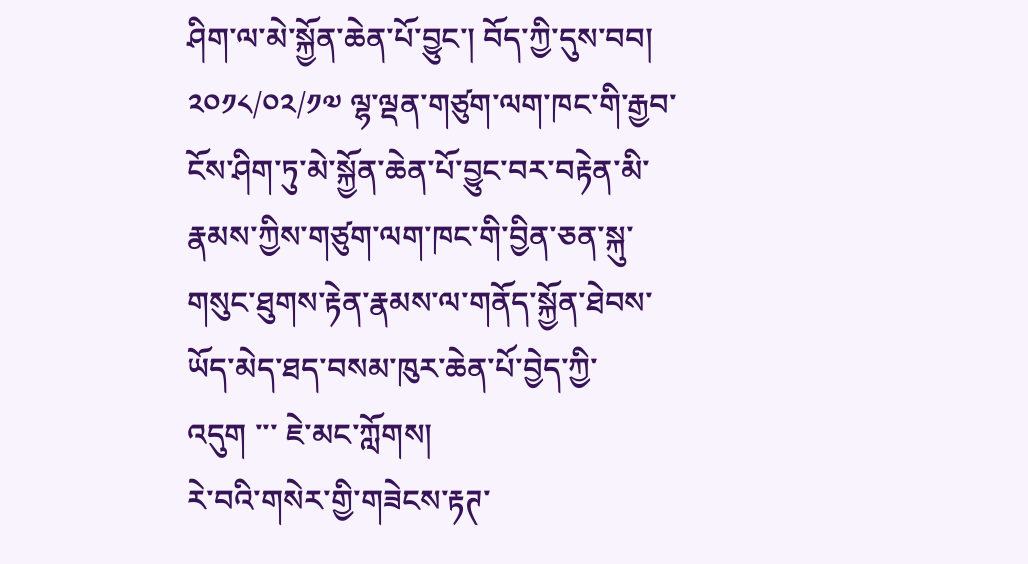ཤིག་ལ་མེ་སྐྱོན་ཆེན་པོ་བྱུང་། བོད་ཀྱི་དུས་བབ། ༢༠༡༨/༠༢/༡༧ ལྷ་ལྡན་གཙུག་ལག་ཁང་གི་རྒྱབ་ངོས་ཤིག་ཏུ་མེ་སྐྱོན་ཆེན་པོ་བྱུང་བར་བརྟེན་མི་རྣམས་ཀྱིས་གཙུག་ལག་ཁང་གི་བྱིན་ཅན་སྐུ་གསུང་ཐུགས་རྟེན་རྣམས་ལ་གནོད་སྐྱོན་ཐེབས་ཡོད་མེད་ཐད་བསམ་ཁུར་ཆེན་པོ་བྱེད་ཀྱི་འདུག ་་་ ཇེ་མང་ཀློགས།
རེ་བའི་གསེར་གྱི་གཟེངས་རྟཊ་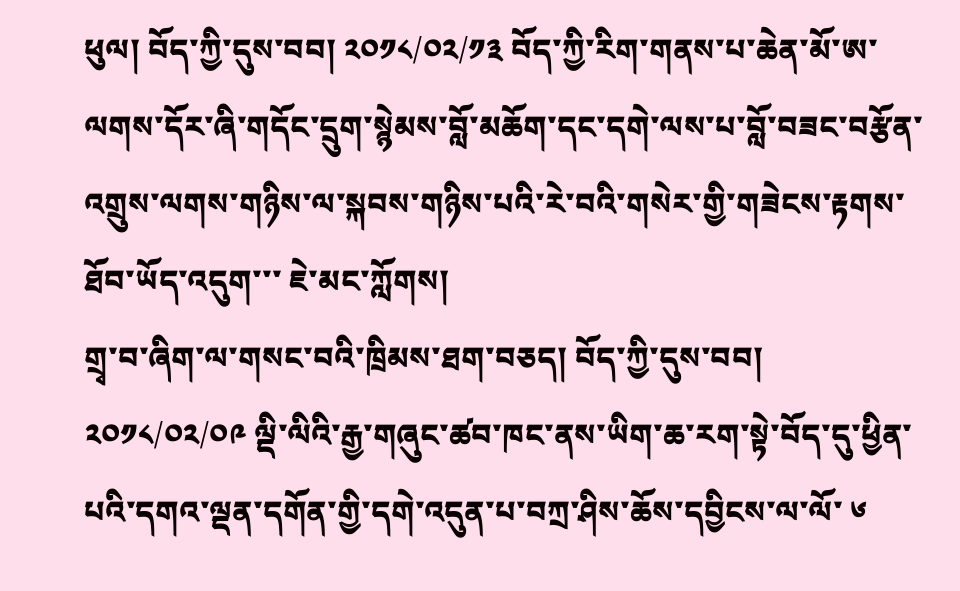ཕུལ། བོད་ཀྱི་དུས་བབ། ༢༠༡༨/༠༢/༡༣ བོད་ཀྱི་རིག་གནས་པ་ཆེན་མོ་ཨ་ལགས་དོར་ཞི་གདོང་དྲུག་སྙེམས་བློ་མཆོག་དང་དགེ་ལས་པ་བློ་བཟང་བརྩོན་འགྲུས་ལགས་གཉིས་ལ་སྐབས་གཉིས་པའི་རེ་བའི་གསེར་གྱི་གཟེངས་རྟགས་ཐོབ་ཡོད་འདུག་་་ ཇེ་མང་ཀློགས།
གྲྭ་བ་ཞིག་ལ་གསང་བའི་ཁྲིམས་ཐག་བཅད། བོད་ཀྱི་དུས་བབ། ༢༠༡༨/༠༢/༠༩ ལྡི་ལིའི་རྒྱ་གཞུང་ཚབ་ཁང་ནས་ཡིག་ཆ་རག་སྟེ་བོད་དུ་ཕྱིན་པའི་དགའ་ལྡན་དགོན་གྱི་དགེ་འདུན་པ་བཀྲ་ཤིས་ཆོས་དབྱིངས་ལ་ལོ་ ༦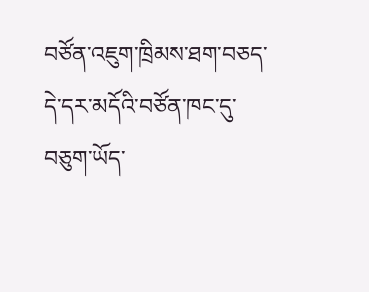བཙོན་འཇུག་ཁྲིམས་ཐག་བཅད་དེ་དར་མདོའི་བཙོན་ཁང་དུ་བཅུག་ཡོད་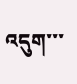འདུག་་་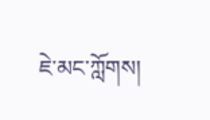ཇེ་མང་ཀློགས།